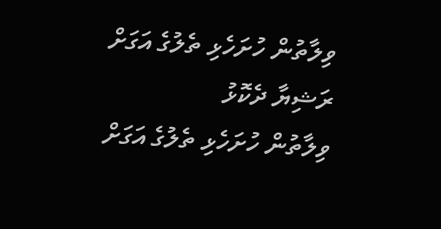ވިލާތުން ހުށަހެޅި ތެލުގެ އަގަށް ރަޝިޔާ ދެކޮޅު
ވިލާތުން ހުށަހެޅި ތެލުގެ އަގަށް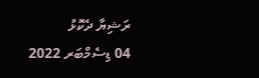ރަޝިޔާ ދެކޮޅު
04 ޑިސެމްބަރ 2022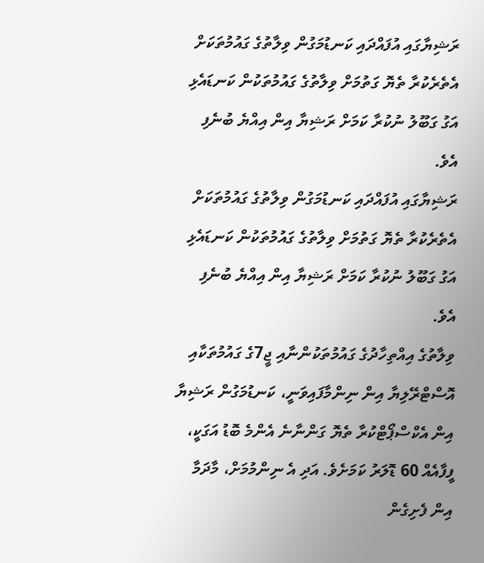ރަޝިޔާގައި އުފައްދައި ކަނޑުމަގުން ވިލާތުގެ ގައުމުތަކަށް އެތެރެކުރާ ތެޔޮ ގަތުމަށް ވިލާތުގެ ގައުމުތަކުން ކަނޑައެޅި އަގު ގަބޫލު ނުކުރާ ކަމަށް ރަޝިޔާ އިން އިއްޔެ ބުނެފި އެވެ.
ރަޝިޔާގައި އުފައްދައި ކަނޑުމަގުން ވިލާތުގެ ގައުމުތަކަށް އެތެރެކުރާ ތެޔޮ ގަތުމަށް ވިލާތުގެ ގައުމުތަކުން ކަނޑައެޅި އަގު ގަބޫލު ނުކުރާ ކަމަށް ރަޝިޔާ އިން އިއްޔެ ބުނެފި އެވެ.
ވިލާތުގެ އިއްތިހާދުގެ ގައުމުތަކުންނާއި ޖީ7ގެ ގައުމުތަކާއި އޮސްޓްރޭލިޔާ އިން ނިންމާފައިވަނީ، ކަނޑުމަގުން ރަޝިޔާ އިން އެކްސްޕޯޓްކުރާ ތެޔޮ ގަންނާނެ އެންމެ ބޮޑު އަގަކީ، ފީފާއެއް 60 ޑޮލަރު ކަމަށެވެ. އަދި އެ ނިންމުމަށް، މާދަމާ އިން ފެށިގެން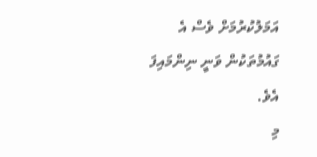އަމަލުކުރުމަށް ވެސް އެ ގައުމުތަކުން ވަނީ ނިންމައިފަ އެވެ.
މި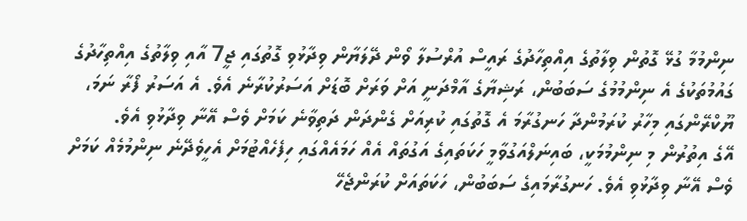ނިންމުމާ ގުޅޭ ގޮތުން ވިލާތުގެ އިއްތިހާދުގެ ރައީސް އުރްސުލާ ވޯން ދޭލަޔާން ވިދާޅުވި ގޮތުގައި ޖީ7 އާއި ވިލާތުގެ އިއްތިހާދުގެ ގައުމުތަކުގެ އެ ނިންމުމުގެ ސަބަބުން، ރަޝިޔާގެ އާމްދަނީ އަށް ވަރަށް ބޮޑަށް އަސަރުކުރާނެ އެވެ. އެ އަސަރު ފޯރާ ނަމަ، ޔޫކްރޭންގައި މިހާރު ކުރަމުންދާ ހަނގުރާމަ އެ ގޮތުގައި ކުރިއަށް ގެންދަން ދަތިވާނެ ކަމަށް ވެސް އޭނާ ވިދާޅުވި އެވެ.
އޭގެ އިތުރުން މި ނިންމުމަކީ، ބައިނަލްއަގުވާމީ ހަކަތައިގެ އަގުތައް އެއް ހަމައެއްގައި ހިފެހެއްޓުމަށް އެހީވެދޭނެ ނިންމުމެއް ކަމަށް ވެސް އޭނާ ވިދާޅުވި އެވެ. ހަނގުރާމައިގެ ސަބަބުން، ހަކަތައަށް ކުރަންޖެހޭ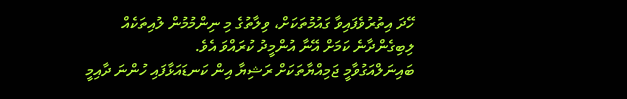ހޭދަ އިތުރުވެފައިވާ ގައުމުތަކަށް، ވިލާތުގެ މި ނިންމުމުން ލުއިތަކެއް ލިބިގެންދާނެ ކަމަށް އޭނާ އުންމީދު ކުރައްވަ އެވެ.
ބައިނަލްއަގުވާމީ ޖަމިއްޔާތަކަށް ރަޝިޔާ އިން ކަނޑައަޅާފައި ހުންނަ ދާއިމީ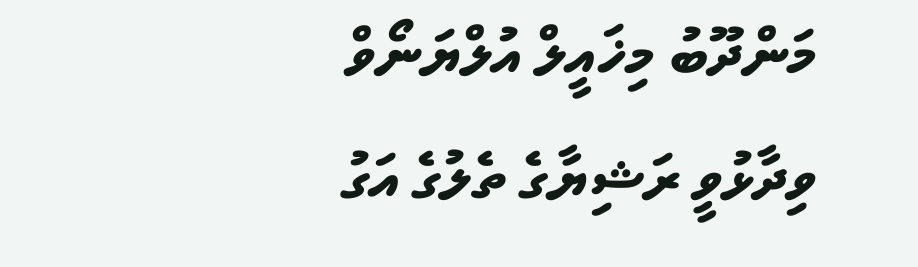މަންދޫބު މިޚައީލް އުލްޔަނޯވް ވިދާޅުވީ ރަޝިޔާގެ ތެލުގެ އަގު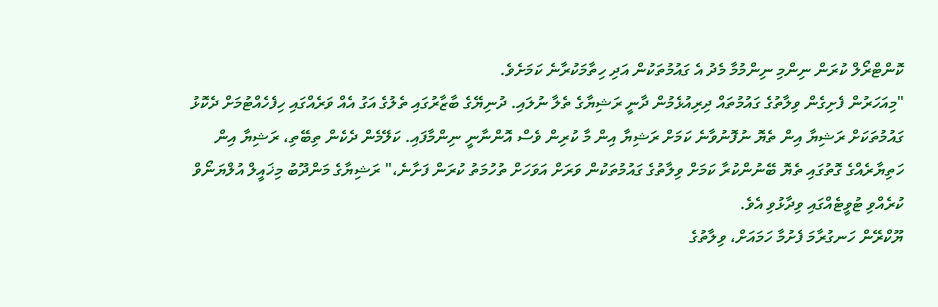ކޮންޓްރޯލް ކުރަން ނިންމި ނިންމުމާ މެދު އެ ގައުމުތަކުން އަދި ހިތާމަކުރާނެ ކަމަށެވެ.
"މިއަހަރުން ފެށިގެން ވިލާތުގެ ގައުމުތައް ދިރިއުޅެމުން ދާނީ ރަޝިޔާގެ ތެލާ ނުލައި. ދުނިޔޭގެ ބާޒާރުގައި ތެލުގެ އަގު އެއް ވަރެއްގައި ހިފެހެއްޓުމަށް ދެކޮޅު ގައުމުތަކަށް ރަޝިޔާ އިން ތެޔޮ ނުފޮނުވާނެ ކަމަށް ރަޝިޔާ އިން މާ ކުރިން ވެސް އޮންނާނީ ނިންމާފައި. ކަލޭމެން ދެކެން ތިބޭތި، ރަޝިޔާ އިން ހަތިޔާރެއްގެ ގޮތުގައި ތެޔޮ ބޭނުންކުރާ ކަމަށް ވިލާތުގެ ގައުމުތަކުން ވަރަށް އަވަހަށް ތުހުމަތު ކުރަން ފަށާނެ،" ރަޝިޔާގެ މަންދޫބު މިޚައީލް އުލްޔަނޯވް ކުރެއްވި ޓުވީޓެއްގައި ވިދާޅުވި އެވެ.
ޔޫކްރޭން ހަނގުރާމަ ފެށުމާ ހަމައަށް، ވިލާތުގެ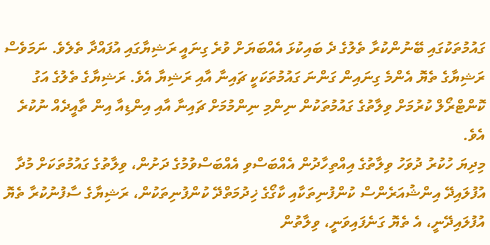ގައުމުތަކުގައި ބޭނުންކުރާ ތެލުގެ ދެ ބައިކުޅަ އެއްބަޔަށް ވުރެ ގިނައީ ރަޝިޔާގައި އުފައްދާ ތެލެވެ. ނަމަވެސް ރަޝިޔާގެ ތެޔޮ އެންމެ ގިނައިން ގަންނަ ގައުމުތަކަކީ ޗައިނާ އާއި ރަޝިޔާ އެވެ. ރަޝިޔާގެ ތެލުގެ އަގު ކޮންޓްރޯލް ކުރުމަށް ވިލާތުގެ ގައުމުތަކުން ނިންމި ނިންމުމަށް ޗައިނާ އާއި އިންޑިއާ އިން ތާއީދެއް ނުކުރެ އެވެ.
މިދިޔަ ހުކުރު ދުވަހު ވިލާތުގެ އިއްތިހާދުން އެއްބަސްވި އެއްބަސްވުމުގެ ދަށުން، ވިލާތުގެ ގައުމުތަކަށް މުދާ އުފުލައިދޭ އިންޝުއަރެންސް ކުންފުނިތަކާއި ކާގޯގެ ޚިދުމަތްދޭ ކުންފުނިތަކުން، ރަޝިޔާގެ ސާފުނުކުރާ ތެޔޮ އުފުލައިދޭނީ، އެ ތެޔޮ ގަނެފައިވަނީ، ވިލާތުން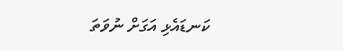ކަނޑައެޅި އަގަށް ނުވަތަ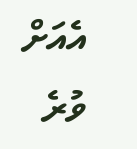އެއަށް ވުރެ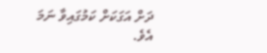ދަށް އަގަކަށް ކަމުގައިވާ ނަމަ އެވެ.